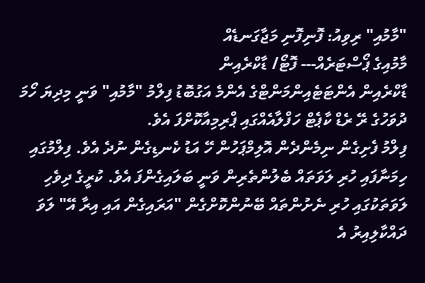"މާމުއި" ރިވިއު: ފޮނިފޮނި މަޖާގަނޑެއް
މާމުއިގެ ޕޯސްޓަރެއް--- ފޮޓޯ/ ޑާކްރެއިން
ޑާކްރެއިން އެންޓަޓެއިންމަންޓްގެ އެންމެ އަގުބޮޑު ފިލްމު "މާމުއި" ވަނީ މިދިޔަ ހޯމަ ދުވަހުގެ ރޭ ރެޑް ކާޕެޓް ހަފްލާއެއްގައި ޕްރިމިއާކޮށްފަ އެވެ.
ފިލްމު ފެށިގެން ނިމެންދެން އޮލިމްޕަހުން ހޭ އަޑު ކެނޑިގެން ނުދެ އެވެ. ފިލްމުގައި ހިމަނާފައި ހުރި ލަވަތައް ބެލުންތެރިން ވަނީ ބަލައިގެންފަ އެވެ. ކުރީގެ ދިވެހި ލަވަތަކުގައި ހުރި ނެށުންތައް ބޭނުންކޮށްގެން "އަރައިގެން އައި އިރާ އޭ" ލަވަ ދައްކާލިއިރު އެ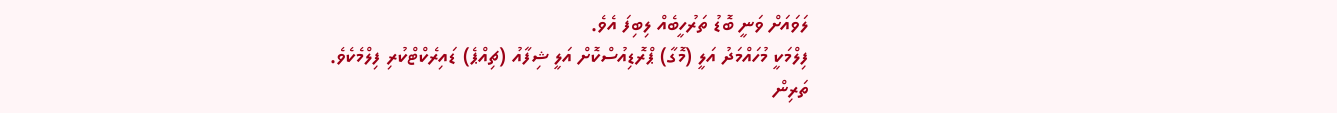ލަވައަށް ވަނީ ބޮޑު ތަރުހީބެއް ލިބިފަ އެވެ.
ފިލްމަކީ މުހައްމަދު އަލީ (މޮގާ) ޕްރޮޑިއުސްކޮށް އަލީ ޝިފާއު (ޗިއްޕެ) ޑައިރެކްޓްކުރި ފިލްމެކެވެ.
ތަރިން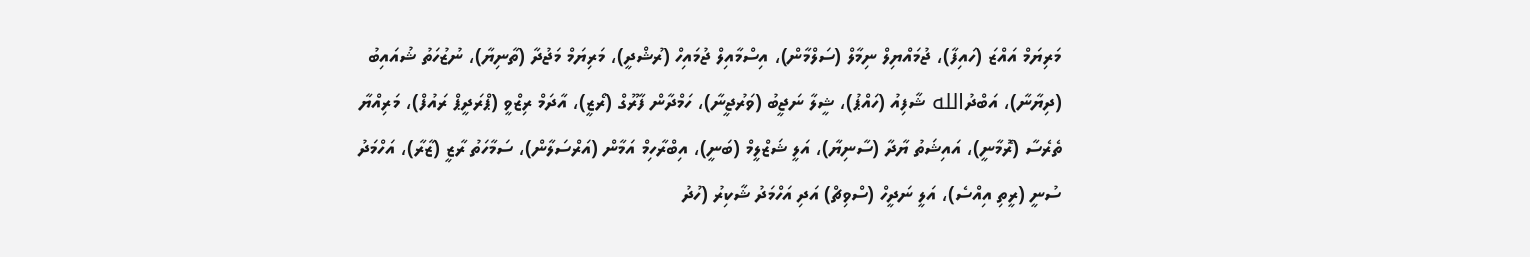މަރިޔަމް އައްޒަ (ހައިފާ)، ޖުމައްޔިލް ނިމާލް (ސަލްމާން)، އިސްމާއިލް ޖުމައިހް (ރުޝްދީ)، މަރިޔަމް މަޖުދާ (ތާނިޔާ)، ނުޒުހަތު ޝުއައިބު (ދިޔާނާ)، އަބްދުالله ޝާފިއު (ހައްޕު)، ޝީލާ ނަޖީބު (ވަރުޖީނާ)، ހަމްދާން ފާރޫގް (ރޯޒީ)، އާދަމް ރިޒްވީ (ޕްރަދީޕް ރައުފް)، މަރިއްޔާ ތެރެސާ (ރޮމާނީ)، އައިޝަތު ޔާދާ (ސާނިޔާ)، އަލީ ޝަޒްލީމް (ބަނީ)، އިބްރާހިމް އަމާން (އަރްސަލާން)، ސަމާހަތު ރާޒީ (ޒާރާ)، އަހްމަދު ސުނީ (ރީތި އިއްސެ)، އަލީ ނަދީހް (ސްވިޗް) އަދި އަހްމަދު ޝާކިރު (ހުދު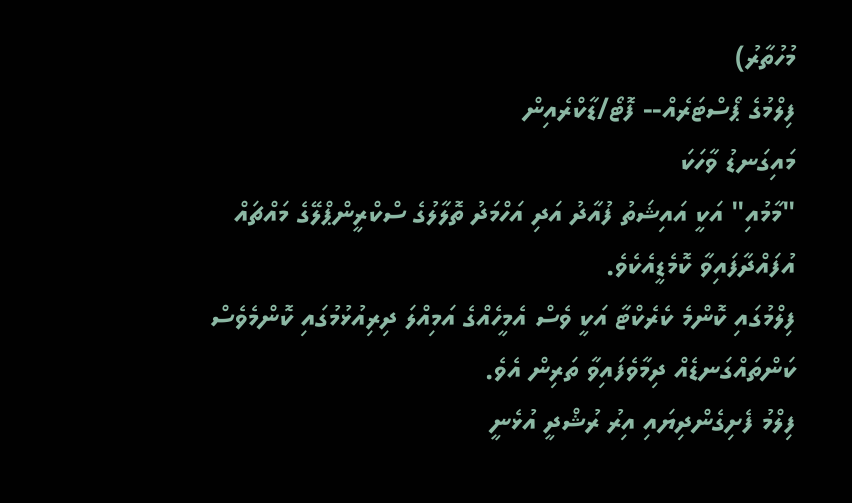މުހުތާރު)
ފިލްމުގެ ޕޯސްޓަރެއް-- ފޮޓޯ/ޑާކްރެއިން
މައިގަނޑު ވާހަކަ
"މާމުއި" އަކީ އައިޝަތު ފުއާދު އަދި އަހްމަދު ތޮލާލުގެ ސްކްރީންޕްލޭގެ މައްޗައް އުފައްދާފައިވާ ކޮމެޑީއެކެވެ.
ފިލްމުގައި ކޮންމެ ކެރެކްޓާ އަކީ ވެސް އެމީހެއްގެ އަމިއްލަ ދިރިއުޅުމުގައި ކޮންމެވެސް ކަންތައްގަނޑެއް ދިމާވެފައިވާ ތަރިން އެވެ.
ފިލްމު ފެށިގެންދިޔައި އިރު ރުޝްދީ އުޅެނީ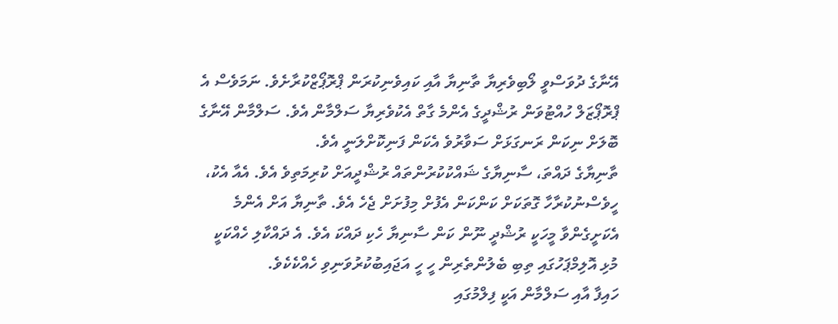އޭނާގެ ދުވަސްވީ ލޯބިވެރިޔާ ތާނިޔާ އާއި ކައިވެނިކުރަން ޕްރޮޕޯޒްކުރާށެވެ. ނަމަވެސް އެ ޕްރޮޕޯޒަލް ހުއްޓުވަން ރުޝްދީގެ އެންމެ ގާތް އެކުވެރިޔާ ސަލްމާން އެވެ. ސަލްމާން އޭނާގެ ބޮލަށް ނިކަން ރަނގަޅަށް ސަވާރުވެ އެކަން ފަނިކޮށްލަނީ އެވެ.
ތާނިޔާގެ ދައްތަ، ސާނިޔާގެ ޝައްކުކުރުންތައް ރުޝްދީއަށް ކުރިމަތިވެ އެވެ. އެއާ އެކު، ހީވެސްނުކުރާހާ ގޮތަކަށް ކަންކަން އެފުށް މިފުށަށް ޖެހެ އެވެ. ތާނިޔާ އަށް އެންމެ އެކަށީގެންވާ މީހަކީ ރުޝްދީ ނޫން ކަން ސާނިޔާ ހެކި ދައްކަ އެވެ. އެ ދައްކާލި ހެއްކަކީ މުޅި އޮލިމްޕަހުގައި ތިބި ބެލުންތެރިން ހީ ހީ އަޖައިބުކުރުވަނިވި ހެއްކެކެވެ.
ހައިފާ އާއި ސަލްމާން އަކީ ފިލްމުގައި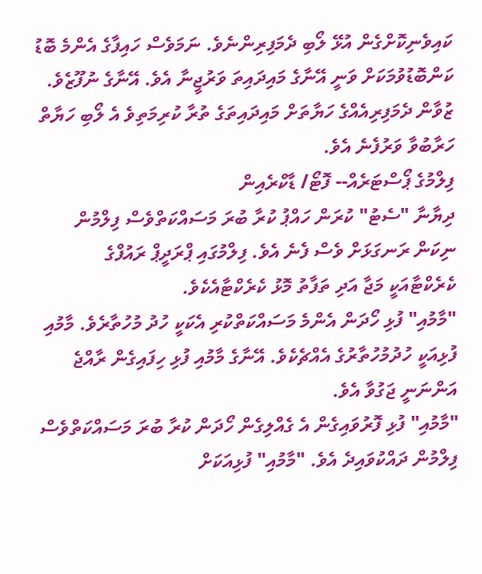ކައިވެނިކޮށްގެން އުޅޭ ލޯބި ދެމަފިރިންނެވެ. ނަމަވެސް ހައިފާގެ އެންމެ ބޮޑު ކަންބޮޑުވުމަކަށް ވަނީ އޭނާގެ މައިދައިތަ ވަރުޖީނާ އެވެ. އޭނާގެ ނުފޫޒެވެ. ޒުވާން ދެމަފިރިއެއްގެ ހަޔާތަށް މައިދައިތަގެ ތުރާ ކުރިމަތިވެ އެ ލޯބި ހަޔާތް ހަރާބުވާ ވަރުފެނެ އެވެ.
ފިލްމުގެ ޕޯސްޓަރެއް-- ފޮޓޯ/ ޑާކްރެއިން
ދިޔާނާ "ސެޓު" ކުރަން ހައްޕު ކުރާ ބުރަ މަސައްކަތްވެސް ފިލްމުން ނިކަން ރަނގަޅަށް ވެސް ފެނެ އެވެ. ފިލްމުގައި ޕްރަދީޕް ރައުފްގެ ކެރެކްޓާއަކީ މަޖާ އަދި ތަފާތު މޮޅު ކެރެކްޓާއެކެވެ.
"މާމުއި" ފުޅި ހޯދަން އެންމެ މަސައްކަތްކުރި އެކަކީ ހުދު މުހުތާރެވެ. މާމުއި ފުޅިއަކީ ހުދުމުހުތާރުގެ އެއްޗެކެވެ. އޭނާގެ މާމުއި ފުޅި ހިފައިގެން ރާއްޖެ އަންނަނީ ޖަގުވާ އެވެ.
"މާމުއި" ފުޅި ފޮރުވައިގެން އެ ގެއްލިގެން ހޯދަން ކުރާ ބުރަ މަސައްކަތްވެސް ފިލްމުން ދައްކުވައިދެ އެވެ. "މާމުއި" ފުޅިއަކަށް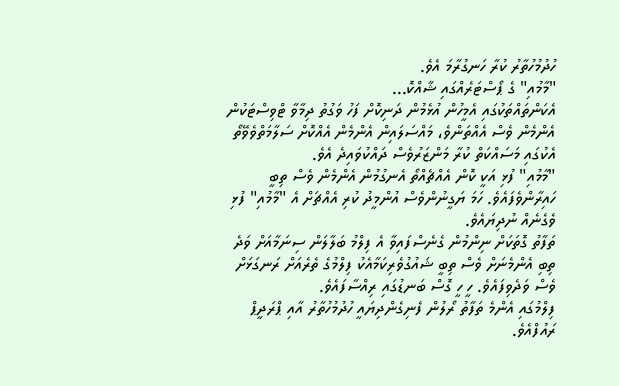ހުދުމުހުތާރު ކުރާ ހަނގުރާމަ އެވެ.
"މާމުއި" ގެ ޕޯސްޓަރެއްގައި ޝާއްކޮ...
އެކަންތައްތަކުގައި އެމީހުން އުޅެމުން ދަނިކޮށް ފަހު ވަގުތު ދިމާވާ ޓްވިސްޓަކުން އެންމެން ވެސް އެއްތަންވެ، މައްސަލައިން އެންމެން އެއްކޮށް ސަލާމަތްވެވޭތޯ އެކުގައި މަސައްކަތް ކުރާ މަންޒަރުވެސް ދައްކުވައިދެ އެވެ.
"މާމުއި" ފުޅި އަކީ ކޮން އެއްޗެއްތޯ އެނގުމުން އެންމެން ވެސް ތިބީ ހައިރާންވެފައެވެ. ހަމަ ޔަގީނުންވެސް އުންމީދު ކުރި އެއްޗަށް އެ "މާމުއި" ފުޅި ވެގެނެއް ނުދިޔައެވެ.
ތަފާތު ގޮތަކަށް ނިންމުން ގެނެސްފައިވާ އެ ފިލްމު ބަލާލަން ސިނަމާއަށް ވަދެ ތިބި އެންމެނަށް ވެސް ތިބީ ޝައުގުވެރިކަމާއެކު ފިލްމުގެ ތެރެއަށް ރަނގަޅަށް ވެސް ވަދެވިފައެވެ. ހީ ހީ ގޮސް ބަނޑުގައި ރިއްސާފައެވެ.
ފިލްމުގައި އެންމެ ތަފާތު ރޯލުން ފެނިގެންދިޔައީ ހުދުމުހުތާރު އާއި ޕްރަދީޕް ރައުފްއެވެ.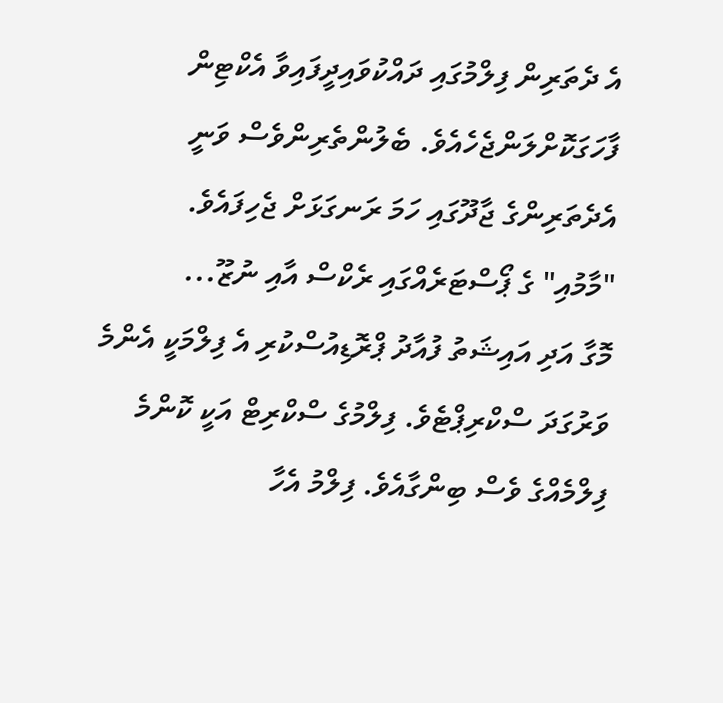އެ ދެތަރިން ފިލްމުގައި ދައްކުވައިދީފައިވާ އެކްޓިން ފާހަގަކޮށްލަންޖެހެއެވެ. ބެލުންތެރިންވެސް ވަނީ އެދެތަރިންގެ ޖާދޫގައި ހަމަ ރަނގަޅަށް ޖެހިފައެވެ.
"މާމުއި" ގެ ޕޯސްޓަރެއްގައި ރެކްސް އާއި ނުޒޫ...
މޮގާ އަދި އައިޝަތު ފުއާދު ޕްރޮޑިއުސްކުރި އެ ފިލްމަކީ އެންމެ ވަރުގަދަ ސްކްރިޕްޓެވެ. ފިލްމުގެ ސްކްރިޓް އަކީ ކޮންމެ ފިލްމެއްގެ ވެސް ބިންގާއެވެ. ފިލްމު އެހާ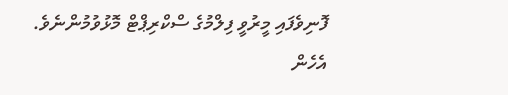ފޮނިވެފައި މީރުވީ ފިލްމުގެ ސްކްރިޕްޓް މޮޅުވުމުންނެވެ.
އެހެން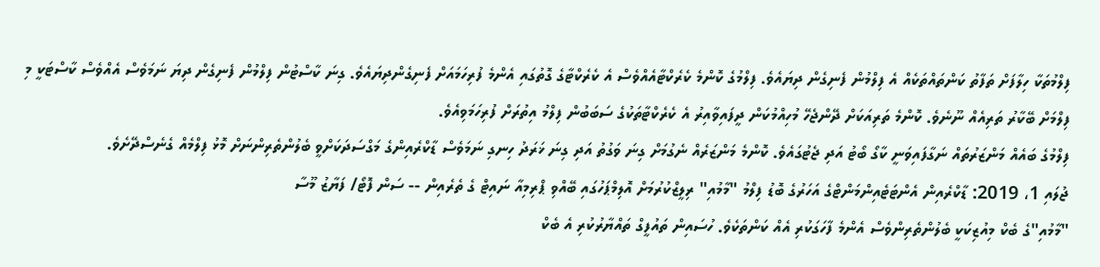ފިލްމުތަކާ ހިލާފަށް ތަފާތު ކަންތައްތަކެއް އެ ފިލްމުން ފެނިގެން ދިޔައެވެ. ފިލްމުގެ ކޮންމެ ކެރެކްޓާއެއްވެސް އެ ކެރެކްޓާގެ ގޮތުގައި އެންމެ ފުރިހަމައަށް ފެނިގެންދިޔައެވެ. ގިނަ ކާސްޓުން ފިލްމުން ފެނިގެން ދިޔަ ނަމަވެސް އެއްވެސް ކާސްޓަކީ މި ފިލްމަށް ބޭކާރު ތަރިއެއް ނޫނެވެ. ކޮންމެ ތަރިއަކަށް ދޭންޖެހޭ މުހިއްމުކަން ދީފައިވާއިރު އެ ކެރެކްޓާތަކުގެ ސަބަބުން ފިލްމު އިތުރަށް ފުރިހަމަވިއެވެ.
ފިލްމުގެ ބައެއް މަންޒަރުތައް ނަގާފައިވަނީ ކާގޯ ބޯޓު އަދި ޖެޓުގައެވެ. ކޮންމެ މަންޒަރެއް ނެގުމަށް ގިނަ ވަގުތު އަދި ގިނަ ޚަރަދު ހިނގި ނަމަވެސް ޑާކްރެއިންގެ މަގްސަދަކަށްވީ ބެލުންތެރިންނަށް މޮޅު ފިލްމެއް ގެނެސްދޭށެވެ.
ޖުލައި 1، 2019: ޑާކްރެއިން އެންޓަޓެއިންމަންޓްގެ އަހަރުގެ ބޮޑު ފިލްމު "މާމުއި" ރިލީޒްކުރުމަށް އޮލިމްޕަހުގައި ބޭއްވި ޕްރިމިއާ ނައިޓް ގެ ތެރެއިން -- ސަން ފޮޓޯ/ ފަޔާޒު މޫސާ
"މާމުއި"ގެ ބެކް މިއުޒިކަކީ ބެލުންތެރިންވެސް އެންމެ ފާހަގަކުރި އެއް ކަންތަކެވެ. ހުސައިން ތައުފީގް ތައްޔާރުކުރި އެ ބެކް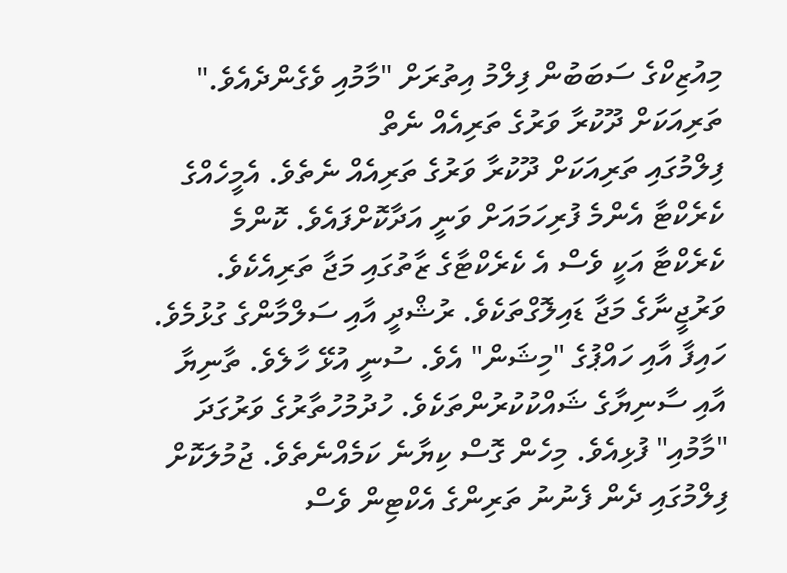މިއުޒިކްގެ ސަބަބުން ފިލްމު އިތުރަށް "މާމުއި ވެގެންދެއެވެ."
ތަރިއަކަށް ދޫކުރާ ވަރުގެ ތަރިއެއް ނެތް
ފިލްމުގައި ތަރިއަކަށް ދޫކުރާ ވަރުގެ ތަރިއެއް ނެތެވެ. އެމީހެއްގެ ކެރެކްޓާ އެންމެ ފުރިހަމައަށް ވަނީ އަދާކޮށްފައެވެ. ކޮންމެ ކެރެކްޓާ އަކީ ވެސް އެ ކެރެކްޓާގެ ޒާތުގައި މަޖާ ތަރިއެކެވެ. ވަރުޖީނާގެ މަޖާ ޑައިލޮގްތަކެވެ. ރުޝްދީ އާއި ސަލްމާންގެ ގުޅުމެވެ. ހައިފާ އާއި ހައްޕުގެ "މިޝަން" އެވެ. ސުނީ އުޅޭ ހާލެވެ. ތާނިޔާ އާއި ސާނިޔާގެ ޝައްކުކުރުންތަކެވެ. ހުދުމުހުތާރުގެ ވަރުގަދަ "މާމުއި" ފުޅިއެވެ. މިހެން ގޮސް ކިޔާނެ ކަމެއްނެތެވެ. ޖުމުލަކޮށް ފިލްމުގައި ދެން ފެނުނު ތަރިންގެ އެކްޓިން ވެސް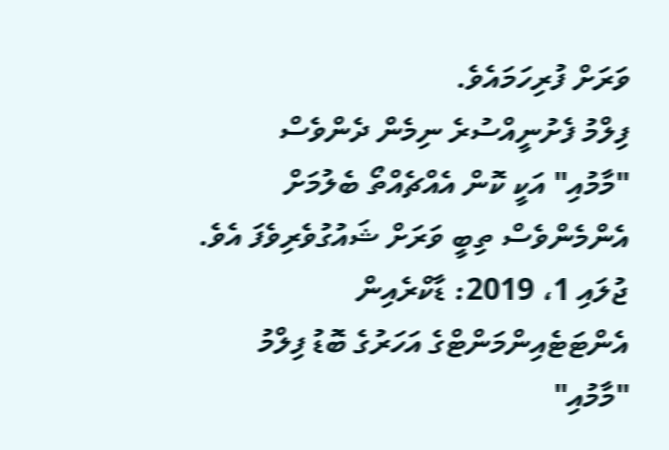ވަރަށް ފުރިހަމައެވެ.
ފިލްމު ފެށުނީއްސުރެ ނިމެން ދެންވެސް "މާމުއި" އަކީ ކޮން އެއްޗެއްތޯ ބެލުމަށް އެންމެންވެސް ތިބީ ވަރަށް ޝައުގުވެރިވެފަ އެވެ.
ޖުލައި 1، 2019: ޑާކްރެއިން އެންޓަޓެއިންމަންޓްގެ އަހަރުގެ ބޮޑު ފިލްމު "މާމުއި"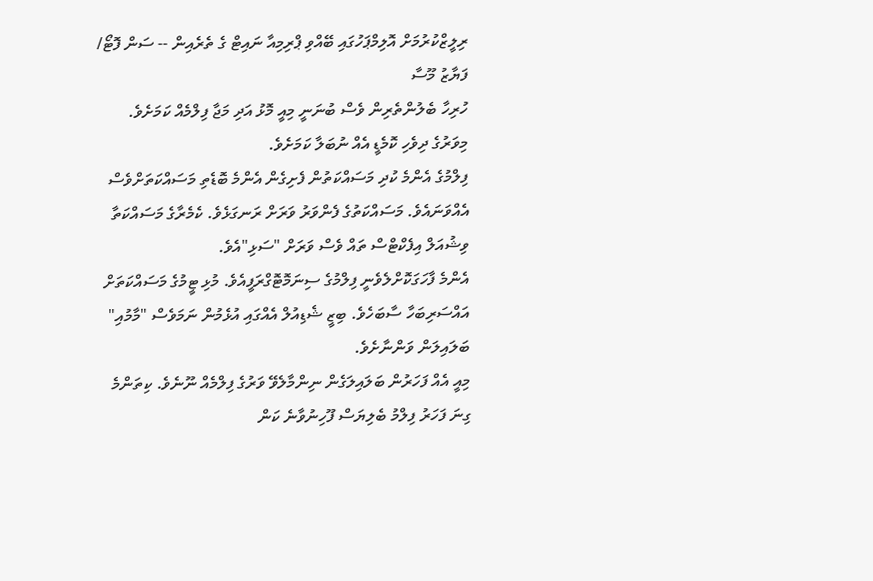ރިލީޒްކުރުމަށް އޮލިމްޕަހުގައި ބޭއްވި ޕްރިމިއާ ނައިޓް ގެ ތެރެއިން -- ސަން ފޮޓޯ/ ފަޔާޒު މޫސާ
ހުރިހާ ބެލުންތެރިން ވެސް ބުނަނީ މިއީ މޮޅު އަދި މަޖާ ފިލްމެއް ކަމަށެވެ. މިވަރުގެ ދިވެހި ކޮމެޑީ އެއް ނުބަލާ ކަމަށެވެ.
ފިލްމުގެ އެންމެ ކުދި މަސައްކަތުން ފެށިގެން އެންމެ ބޮޑެތި މަސައްކަތަށްވެސް އެއްވަނައެވެ. މަސައްކަތުގެ ފެންވަރު ވަރަށް ރަނގަޅެވެ. ކެމެރާގެ މަސައްކަތާ ވިޝުއަލް އިފެކްޓްސް ތައް ވެސް ވަރަށް "ސަޅި"އެވެ.
އެންމެ ފާހަގަކޮށްލެވެނީ ފިލްމުގެ ސިނަމޮޓޮގްރަފީއެވެ. މުޅި ޓީމުގެ މަސައްކަތަށް އައްސަރިބަހާ ސާބަހެވެ. ބިޒީ ޝެޑިއުލް އެއްގައި އުޅެމުން ނަމަވެސް "މާމުއި" ބަލައިލަން ވަންނާށެވެ.
މިއީ އެއް ފަހަރުން ބަލައިލަގެން ނިންމާލެވޭ ވަރުގެ ފިލްމެއް ނޫނެވެ. ކިތަންމެ ގިނަ ފަހަރު ފިލްމު ބެލިޔަސް ފޫހިނުވާނެ ކަން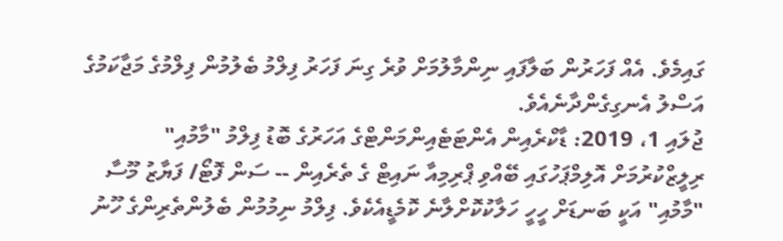ގައިމެވެ. އެއް ފަހަރުން ބަލާފައި ނިންމާލުމަށް ވުރެ ގިނަ ފަހަރު ފިލްމު ބެލުމުން ފިލްމުގެ މަޖާކަމުގެ އަސްލު އެނގިގެންދާނެއެވެ.
ޖުލައި 1، 2019: ޑާކްރެއިން އެންޓަޓެއިންމަންޓްގެ އަހަރުގެ ބޮޑު ފިލްމު "މާމުއި" ރިލީޒްކުރުމަށް އޮލިމްޕަހުގައި ބޭއްވި ޕްރިމިއާ ނައިޓް ގެ ތެރެއިން -- ސަން ފޮޓޯ/ ފަޔާޒު މޫސާ
"މާމުއި" އަކީ ބަނޑަށް ހީހީ ހަލާކުކޮށްލާނެ ކޮމެޑީއެކެވެ. ފިލްމު ނިމުމުން ބެލުންތެރިންގެ ހޫނު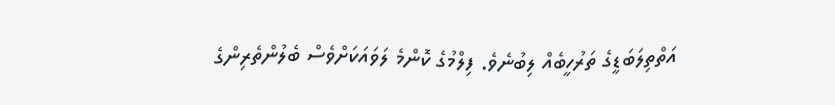އަތްތިލަބަޑީގެ ތަރުހީބެއް ލިބުނެވެ. ފިލްމުގެ ކޮންމެ ލަވައަކަށްވެސް ބެލުންތެރިންގެ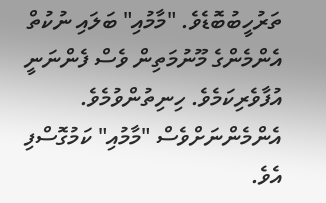ތަރުހީބުބޮޑެވެ. "މާމުއި" ބަލައި ނުކުތް އެންމެންގެ މޫނުމަތިން ވެސް ފެންނަނީ އުފާވެރިކަމެވެ. ހިނިތުންވުމެވެ. އެންމެންނަށްވެސް "މާމުއި" ކަމުގޮސްފި އެވެ.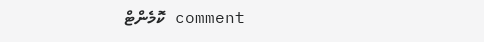comment ކޮމެންޓް